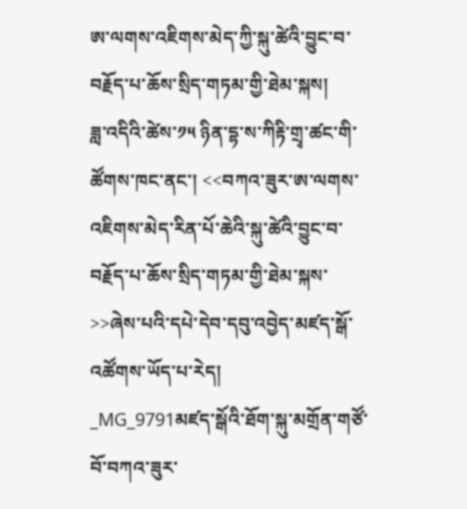ཨ་ལགས་འཇིགས་མེད་ཀྱི་སྐུ་ཚེའི་བྱུང་བ་བརྗོད་པ་ཆོས་སྲིད་གཏམ་གྱི་ཐེམ་སྐས།
ཟླ་འདིའི་ཚེས་༡༥ ཉིན་དྷ་ས་ཀིརྟི་གྲྭ་ཚང་གི་ཚོགས་ཁང་ནང་། <<བཀའ་ཟུར་ཨ་ལགས་འཇིགས་མེད་རིན་པོ་ཆེའི་སྐུ་ཚེའི་བྱུང་བ་བརྗོད་པ་ཆོས་སྲིད་གཏམ་གྱི་ཐེམ་སྐས་>>ཞེས་པའི་དཔེ་དེབ་དབུ་འབྱེད་མཛད་སྒོ་འཚོགས་ཡོད་པ་རེད།
_MG_9791མཛད་སྒོའི་ཐོག་སྐུ་མགྲོན་གཙོ་བོ་བཀའ་ཟུར་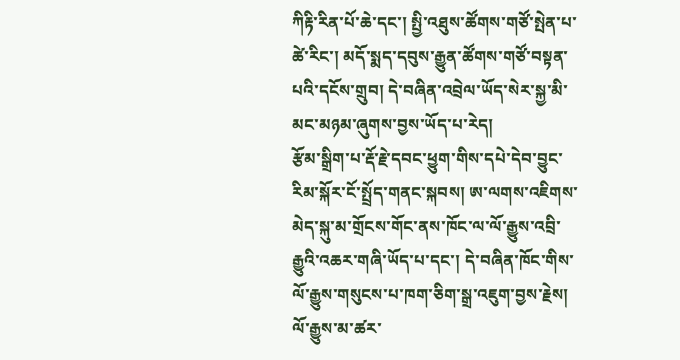ཀིརྟི་རིན་པོ་ཆེ་དང་། སྤྱི་འཐུས་ཚོགས་གཙོ་སྤེན་པ་ཚེ་རིང་། མདོ་སྨད་དབུས་རྒྱུན་ཚོགས་གཙོ་བསྟན་པའི་དངོས་གྲུབ། དེ་བཞིན་འབྲེལ་ཡོད་སེར་སྐྱ་མི་མང་མཉམ་ཞུགས་བྱས་ཡོད་པ་རེད།
རྩོམ་སྒྲིག་པ་རྡོ་རྗེ་དབང་ཕྱུག་གིས་དཔེ་དེབ་བྱུང་རིམ་སྐོར་ངོ་སྤྲོད་གནང་སྐབས། ཨ་ལགས་འཇིགས་མེད་སྐུ་མ་གྲོངས་གོང་ནས་ཁོང་ལ་ལོ་རྒྱུས་འབྲི་རྒྱུའི་འཆར་གཞི་ཡོད་པ་དང་། དེ་བཞིན་ཁོང་གིས་ལོ་རྒྱུས་གསུངས་པ་ཁག་ཅིག་སྒྲ་འཇུག་བྱས་རྗེས། ལོ་རྒྱུས་མ་ཚར་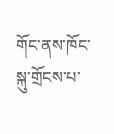གོང་ནས་ཁོང་སྐུ་གྲོངས་པ་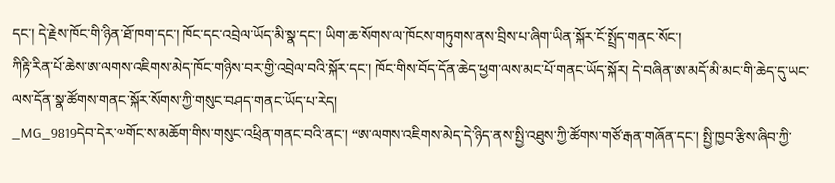དང་། དེ་རྗེས་ཁོང་གི་ཉིན་ཐོ་ཁག་དང་། ཁོང་དང་འབྲེལ་ཡོད་མི་སྣ་དང་། ཡིག་ཆ་སོགས་ལ་ཁོངས་གཏུགས་ནས་བྲིས་པ་ཞིག་ཡིན་སྐོར་ངོ་སྤྲོད་གནང་སོང་།
ཀིརྟི་རིན་པོ་ཆེས་ཨ་ལགས་འཇིགས་མེད་ཁོང་གཉིས་བར་གྱི་འབྲེལ་བའི་སྐོར་དང་། ཁོང་གིས་བོད་དོན་ཆེད་ཕྱག་ལས་མང་པོ་གནང་ཡོད་སྐོར། དེ་བཞིན་ཨ་མདོ་མི་མང་གི་ཆེད་དུ་ཡང་ལས་དོན་སྣ་ཚོགས་གནང་སྐོར་སོགས་ཀྱི་གསུང་བཤད་གནང་ཡོད་པ་རེད།
_MG_9819དེབ་དེར་༧གོང་ས་མཆོག་གིས་གསུང་འཕྲིན་གནང་བའི་ནང་། “ཨ་ལགས་འཇིགས་མེད་དེ་ཉིད་ནས་སྤྱི་འཐུས་ཀྱི་ཚོགས་གཙོ་རྒན་གཞོན་དང་། སྤྱི་ཁྱབ་རྩིས་ཞིབ་ཀྱི་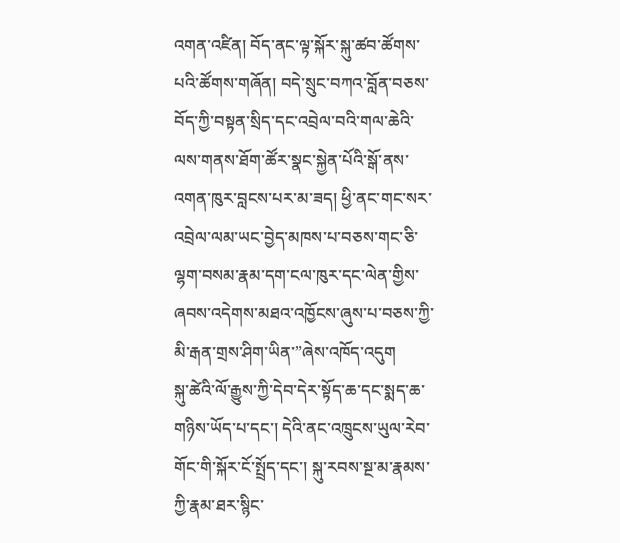འགན་འཛིན། བོད་ནང་ལྟ་སྐོར་སྐུ་ཚབ་ཚོགས་པའི་ཚོགས་གཞོན། བདེ་སྲུང་བཀའ་བློན་བཅས་བོད་ཀྱི་བསྟན་སྲིད་དང་འབྲེལ་བའི་གལ་ཆེའི་ལས་གནས་ཐོག་ཚོར་སྣང་སྐྱེན་པོའི་སྒོ་ནས་འགན་ཁུར་བླངས་པར་མ་ཟད། ཕྱི་ནང་གང་སར་འབྲེལ་ལམ་ཡང་བྱེད་མཁས་པ་བཅས་གང་ཅི་ལྷག་བསམ་རྣམ་དག་ངལ་ཁུར་དང་ལེན་གྱིས་ཞབས་འདེགས་མཐའ་འཁྱོངས་ཞུས་པ་བཅས་ཀྱི་མི་རྒན་གྲས་ཤིག་ཡིན་”ཞེས་འཁོད་འདུག
སྐུ་ཚེའི་ལོ་རྒྱུས་ཀྱི་དེབ་དེར་སྟོད་ཆ་དང་སྨད་ཆ་གཉིས་ཡོད་པ་དང་། དེའི་ནང་འཁྲུངས་ཡུལ་རེབ་གོང་གི་སྐོར་ངོ་སྤྲོད་དང་། སྐུ་རབས་སྔ་མ་རྣམས་ཀྱི་རྣམ་ཐར་སྙིང་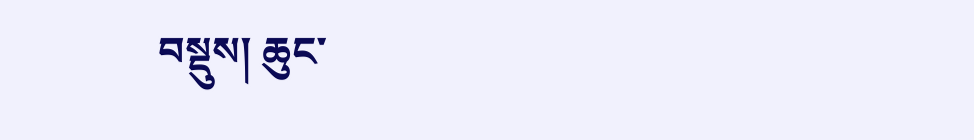བསྡུས། ཆུང་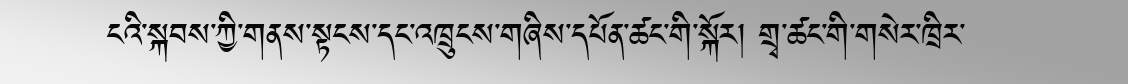ངའི་སྐབས་ཀྱི་གནས་སྟངས་དང་འཁྲུངས་གཞིས་དཔོན་ཚང་གི་སྐོར། གྲྭ་ཚང་གི་གསེར་ཁྲིར་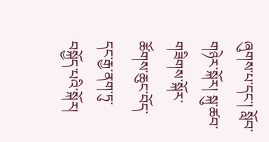ཞུགས་པ་དང་། སློབ་གཉེར་སྐོར། སྐུ་ཚབ་གཟིགས་སྐོར་ཚོགས་ཆུང་བོད་དང་རྒྱ་ནག་ཏུ་བསྐྱོད་པའི་སྐོར།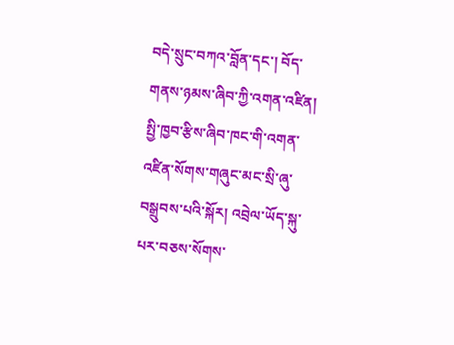བདེ་སྲུང་བཀའ་བློན་དང་། བོད་གནས་ཉམས་ཞིབ་ཀྱི་འགན་འཛིན། སྤྱི་ཁྱབ་རྩིས་ཞིབ་ཁང་གི་འགན་འཛིན་སོགས་གཞུང་མང་སྲི་ཞུ་བསྒྲུབས་པའི་སྐོར། འབྲེལ་ཡོད་སྐུ་པར་བཅས་སོགས་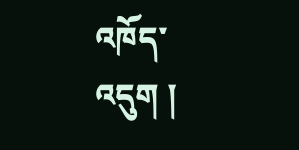འཁོད་འདུག །